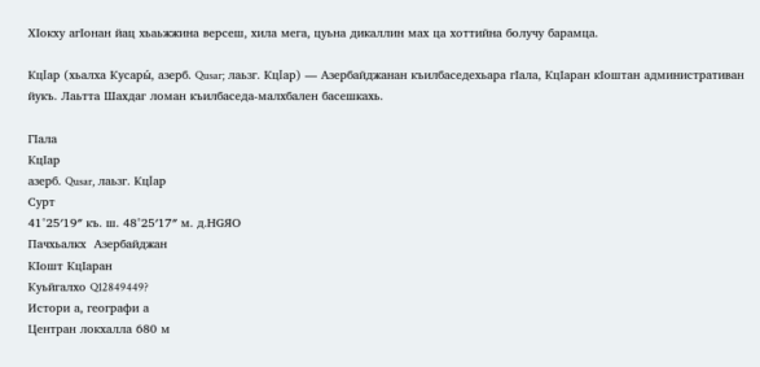ХӀокху агӀонан йац хьаьжжина версеш, хила мега, цуьна дикаллин мах ца хоттийна болучу барамца.

Кцӏар (хьалха Кусары́, азерб. Qusar; лаьзг. Кцӏар) — Азербайджанан къилбаседехьара гӀала, КцӀаран кӀоштан административан йукъ. Лаьтта Шахдаг ломан къилбаседа-малхбален басешкахь.

ГӀала
КцӀар
азерб. Qusar, лаьзг. Кцӏар
Сурт
41°25′19″ къ. ш. 48°25′17″ м. д.HGЯO
Пачхьалкх  Азербайджан
КӀошт КцӀаран
Куьйгалхо Q12849449?
Истори а, географи а
Центран локхалла 680 м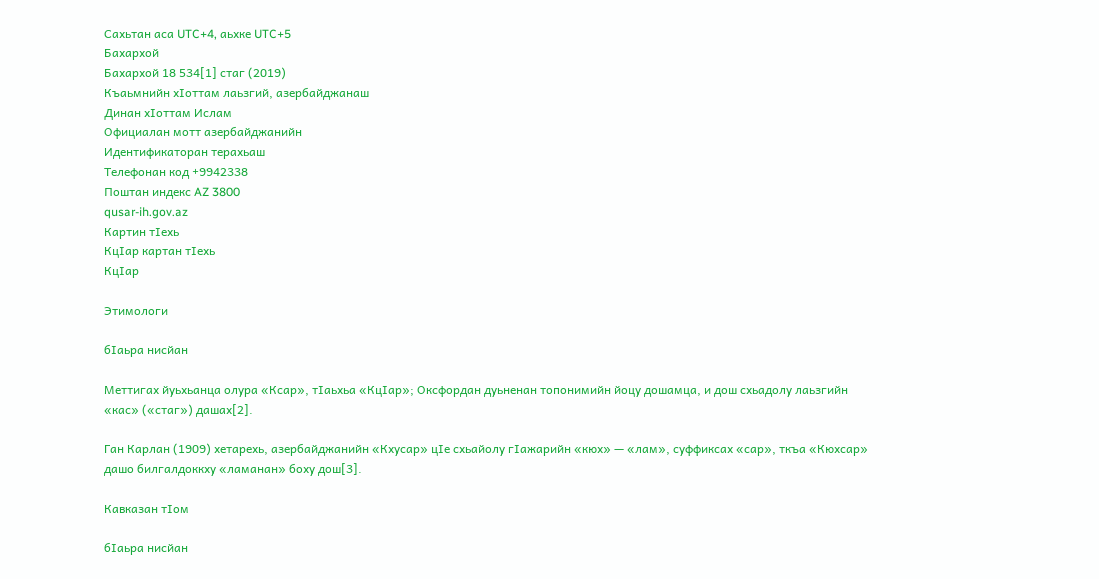Сахьтан аса UTC+4, аьхке UTC+5
Бахархой
Бахархой 18 534[1] стаг (2019)
Къаьмнийн хӀоттам лаьзгий, азербайджанаш
Динан хӀоттам Ислам
Официалан мотт азербайджанийн
Идентификаторан терахьаш
Телефонан код +9942338
Поштан индекс AZ 3800
qusar-ih.gov.az
Картин тӀехь
КцӀар картан тӀехь
КцӀар

Этимологи

бӀаьра нисйан

Меттигах йуьхьанца олура «Ксар», тӀаьхьа «КцIар»; Оксфордан дуьненан топонимийн йоцу дошамца, и дош схьадолу лаьзгийн «кас» («стаг») дашах[2].

Ган Карлан (1909) хетарехь, азербайджанийн «Кхусар» цӀе схьайолу гӀажарийн «кюх» — «лам», суффиксах «сар», ткъа «Кюхсар» дашо билгалдоккху «ламанан» боху дош[3].

Кавказан тӀом

бӀаьра нисйан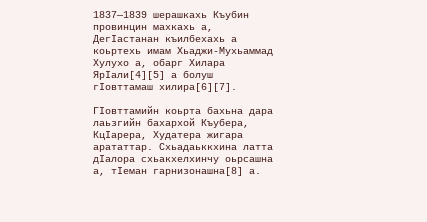1837—1839 шерашкахь Къубин провинцин махкахь а, ДегӀастанан къилбехахь а коьртехь имам Хьаджи-Мухьаммад Хулухо а, обарг Хилара ЯрӀали[4][5] а болуш гӀовттамаш хилира[6][7].

ГӀовттамийн коьрта бахьна дара лаьзгийн бахархой Къубера, КцӀарера, Худатера жигара арататтар. Схьадаьккхина латта дӀалора схьакхелхинчу оьрсашна а, тӀеман гарнизонашна[8] а.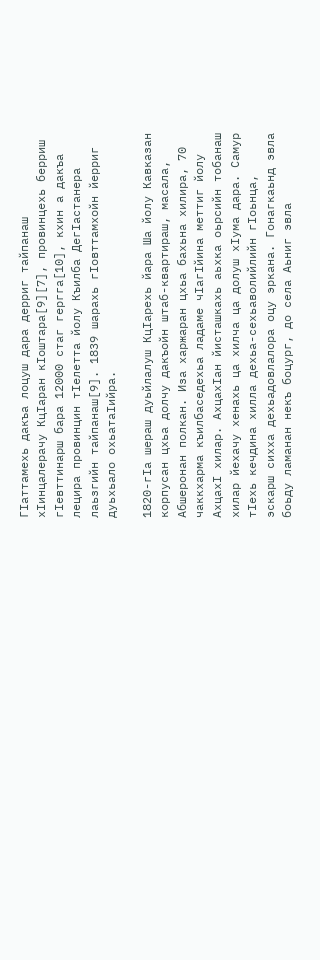ГӀаттамехь дакъа лоцуш дара дерриг тайпанаш хӀинцалерачу КцӀаран кӀоштара[9][7], провинцехь берриш гӀевттинарш бара 12000 стаг гергга[10], кхин а дакъа лецира провинцин тӀелетта йолу Къилба ДегӀастанера лаьзгийн тайпанаш[9]. 1839 шарахь гӀовттамхойн йерриг дуьхьало охьатаӀийра.

1820-гӀа шераш дуьйлалуш КцӀарехь йара Ша йолу Кавказан корпусан цхьа долчу дакъойн штаб-квартираш, масала, Абшеронан полкан. Иза харжаран цхьа бахьна хилира, 70 чаккхарма къилбаседехьа ладаме чӀагӀйина меттиг йолу АхцахӀ хилар. АхцахӀан йисташкахь аьхка оьрсийн тобанаш хилар йехачу хенахь ца хилча ца долуш хӀума дара. Самур тӀехь кечдина хилла дехьа-сехьаволийлийн гӀоьнца, эскарш сихха дехьадовлалора оцу эркана. Гонагкаьнд эвла боьду ламанан некъ боцург, до села Аьниг эвла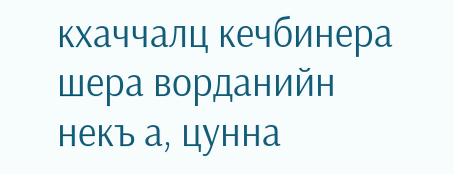кхаччалц кечбинера шера ворданийн некъ а, цунна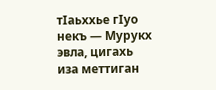тӀаьххье гӀуо некъ — Мурукх эвла, цигахь иза меттиган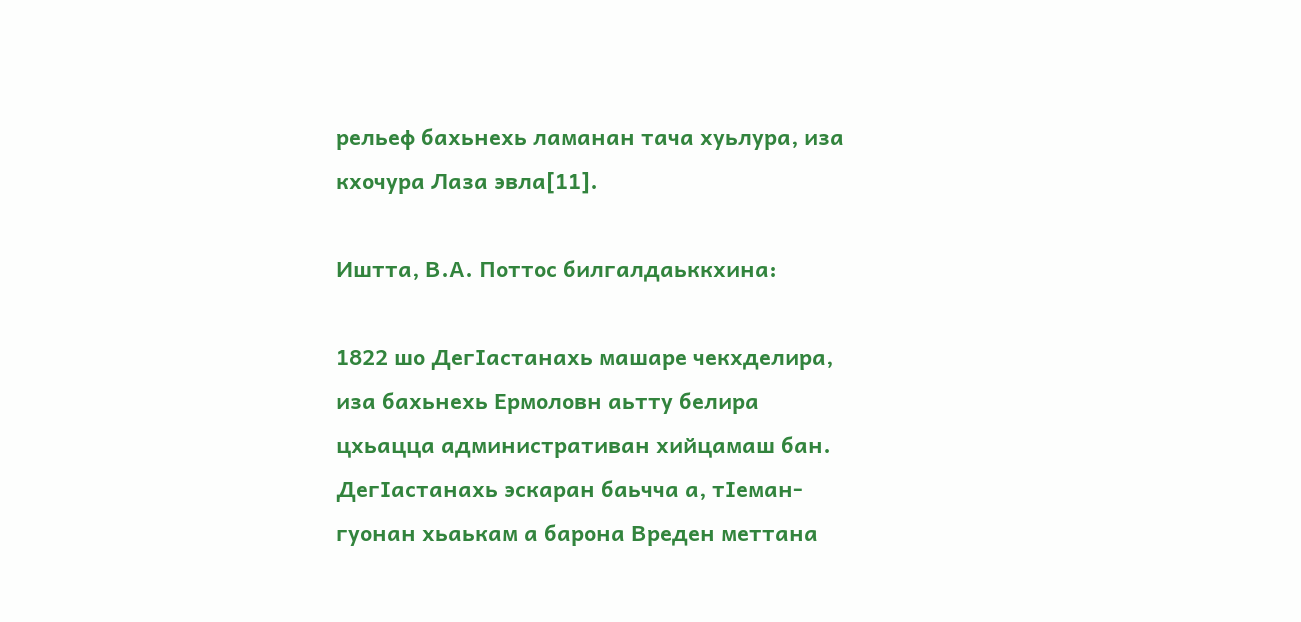рельеф бахьнехь ламанан тача хуьлура, иза кхочура Лаза эвла[11].

Иштта, В.А. Поттос билгалдаьккхина:

1822 шо ДегӀастанахь машаре чекхделира, иза бахьнехь Ермоловн аьтту белира цхьацца административан хийцамаш бан. ДегӀастанахь эскаран баьчча а, тӀеман-гуонан хьаькам а барона Вреден меттана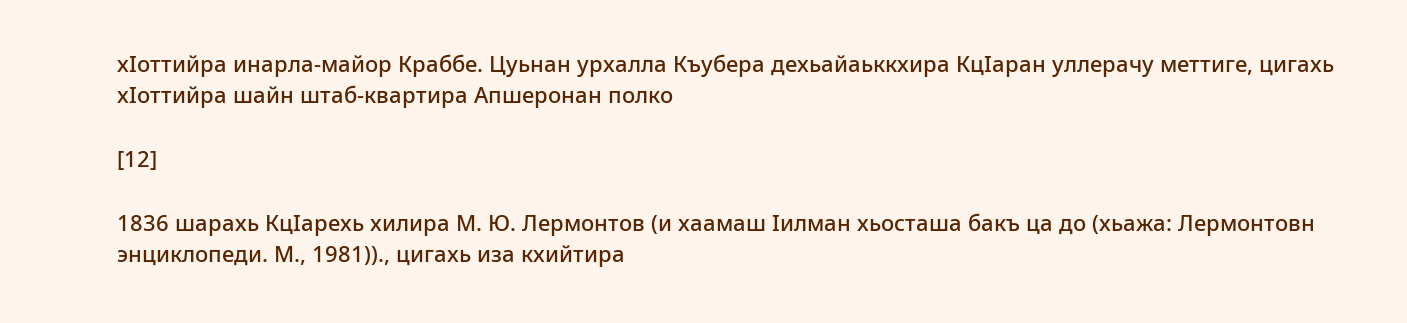хӀоттийра инарла-майор Краббе. Цуьнан урхалла Къубера дехьайаьккхира КцӀаран уллерачу меттиге, цигахь хӀоттийра шайн штаб-квартира Апшеронан полко

[12]

1836 шарахь КцӀарехь хилира М. Ю. Лермонтов (и хаамаш Ӏилман хьосташа бакъ ца до (хьажа: Лермонтовн энциклопеди. М., 1981))., цигахь иза кхийтира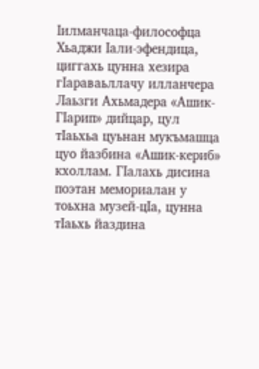Ӏилманчаца-философца Хьаджи Ӏали-эфендица, циггахь цунна хезира гӀараваьллачу илланчера Лаьзги Ахьмадера «Ашик-ГӀарип» дийцар, цул тӀаьхьа цуьнан мукъмашца цуо йазбина «Ашик-кериб» кхоллам. ГӀалахь дисина поэтан мемориалан у тоьхна музей-цӀа, цунна тӀаьхь йаздина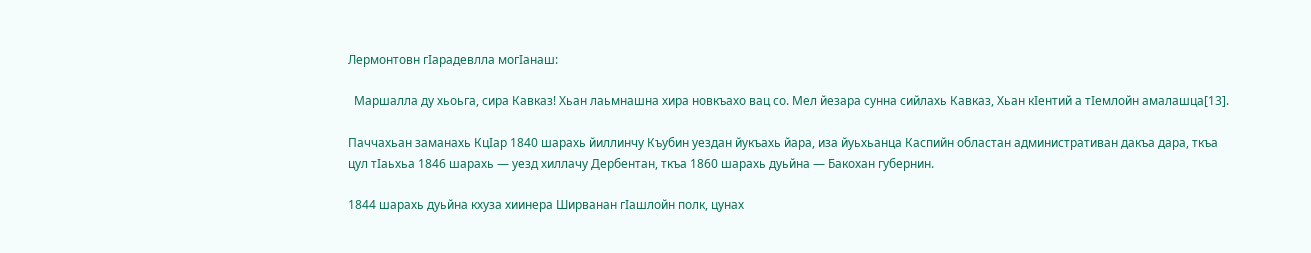Лермонтовн гӀарадевлла могӀанаш:

  Маршалла ду хьоьга, сира Кавказ! Хьан лаьмнашна хира новкъахо вац со. Мел йезара сунна сийлахь Кавказ, Хьан кӀентий а тӀемлойн амалашца[13].

Паччахьан заманахь КцӀар 1840 шарахь йиллинчу Къубин уездан йукъахь йара, иза йуьхьанца Каспийн областан административан дакъа дара, ткъа цул тӀаьхьа 1846 шарахь — уезд хиллачу Дербентан, ткъа 1860 шарахь дуьйна — Бакохан губернин.

1844 шарахь дуьйна кхуза хиинера Ширванан гӀашлойн полк, цунах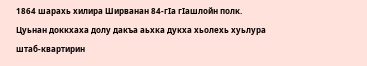1864 шарахь хилира Ширванан 84-гӀа гӀашлойн полк. Цуьнан доккхаха долу дакъа аьхка дукха хьолехь хуьлура штаб-квартирин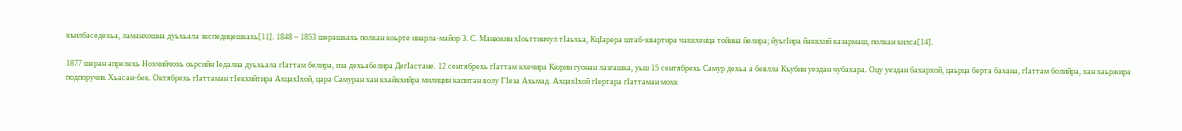къилбаседехьа, ламанхошна дуьхьала экспедицешкахь[11]. 1848 – 1853 шерашкахь полкан коьрте инарла-майор З. С. Манюкин хӀоьттинчул тӀаьхьа, КцӀарера штаб-квартира чаккхенца тойина йелира; йуьгӀира йаккхий казармаш, полкан килса[14].

1877 шеран апрелехь Нохчийчохь оьрсийн Ӏедална дуьхьала гӀаттам белира, иза дехьабелира ДегӀастане. 12 сентябрехь гӀаттам кхечира Кюрин гуонан лазгашка, уьш 15 сентябрехь Самур дехьа а бевлла Къубин уездан чубахара. Оцу уездан бахархой, цаьрца берта бахана, гӀаттам болийра, хан хаьржира подпоручик Хьасан-бек. Октябрехь гӀаттаман тӀекхийтира АхцахӀхой, цара Самуран хан кхайкхийра милицин капитан волу ГӀеза Ахьмад. АхцахӀхой гӀертара гӀаттаман мохк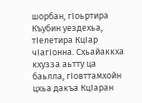шорбан, гӀоьртира Къубин уездехьа, тӀелетира КцӀар чӀагӀонна. Схьайаккха кхузза аьтту ца баьлла, гӀовттамхойн цхьа дакъа КцӀаран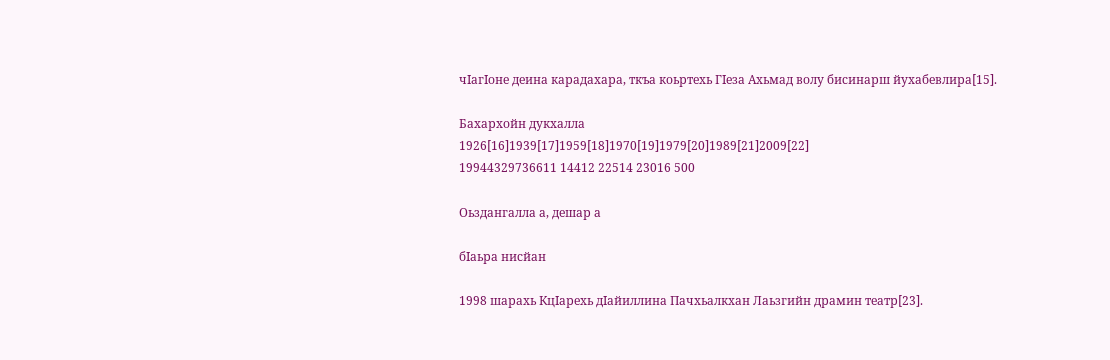чӀагӀоне деина карадахара, ткъа коьртехь ГӀеза Ахьмад волу бисинарш йухабевлира[15].

Бахархойн дукхалла
1926[16]1939[17]1959[18]1970[19]1979[20]1989[21]2009[22]
19944329736611 14412 22514 23016 500

Оьздангалла а, дешар а

бӀаьра нисйан

1998 шарахь КцӀарехь дӀайиллина Пачхьалкхан Лаьзгийн драмин театр[23].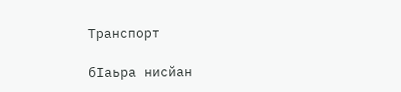Транспорт

бӀаьра нисйан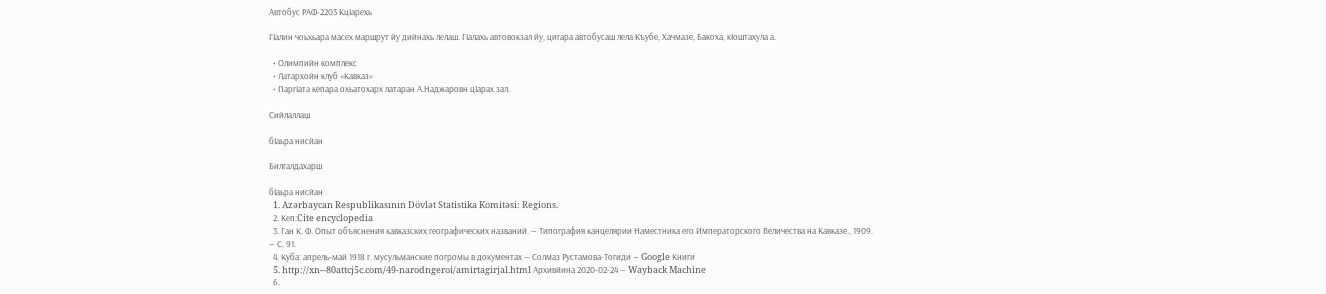Автобус РАФ-2203 КцӀарехь

ГӀалин чоьхьара масех маршрут йу дийнахь лелаш. ГӀалахь автовокзал йу, цигара автобусаш лела Къубе, Хачмазе, Бакоха, кӀоштахула а.

  • Олимпийн комплекс
  • Латархойн клуб «Кавказ»
  • ПаргӀата кепара охьатохарх латаран А.Наджаровн цӀарах зал.

Сийлаллаш

бӀаьра нисйан

Билгалдахарш

бӀаьра нисйан
  1. Azərbaycan Respublikasının Dövlət Statistika Komitəsi: Regions.
  2. Кеп:Cite encyclopedia
  3. Ган К. Ф. Опыт объяснения кавказских географических названий. — Типография канцелярии Наместника его Императорского Величества на Кавказе., 1909. — С. 91.
  4. Куба: апрель-май 1918 г. мусульманские погромы в документах — Солмаз Рустамова-Тогиди — Google Книги
  5. http://xn--80attcj5c.com/49-narodngeroi/amirtagirjal.html Архивйина 2020-02-24 — Wayback Machine
  6.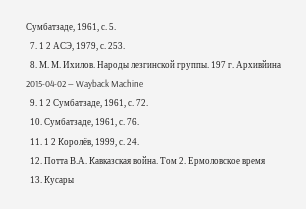Сумбатзаде, 1961, с. 5.
  7. 1 2 АСЭ, 1979, с. 253.
  8. М. М. Ихилов. Народы лезгинской группы. 197 г. Архивйина 2015-04-02 — Wayback Machine
  9. 1 2 Сумбатзаде, 1961, с. 72.
  10. Сумбатзаде, 1961, с. 76.
  11. 1 2 Королёв, 1999, с. 24.
  12. Потта В.А. Кавказская война. Том 2. Ермоловское время
  13. Кусары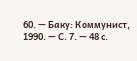60. — Баку: Коммунист, 1990. — С. 7. — 48 с.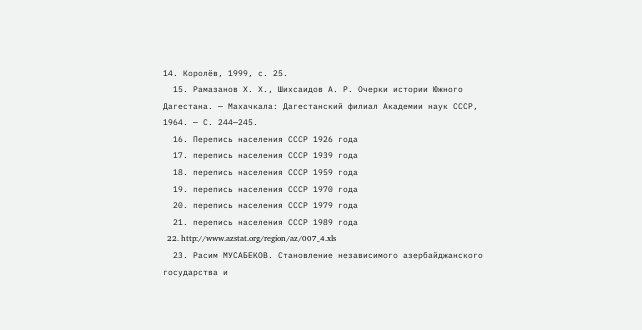14. Королёв, 1999, с. 25.
  15. Рамазанов Х. Х., Шихсаидов А. Р. Очерки истории Южного Дагестана. — Махачкала: Дагестанский филиал Академии наук СССР, 1964. — С. 244—245.
  16. Перепись населения СССР 1926 года
  17. перепись населения СССР 1939 года
  18. перепись населения СССР 1959 года
  19. перепись населения СССР 1970 года
  20. перепись населения СССР 1979 года
  21. перепись населения СССР 1989 года
  22. http://www.azstat.org/region/az/007_4.xls
  23. Расим МУСАБЕКОВ. Становление независимого азербайджанского государства и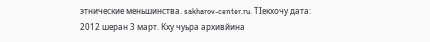этнические меньшинства. sakharov-center.ru. ТӀекхочу дата: 2012 шеран 3 март. Кху чуьра архивйина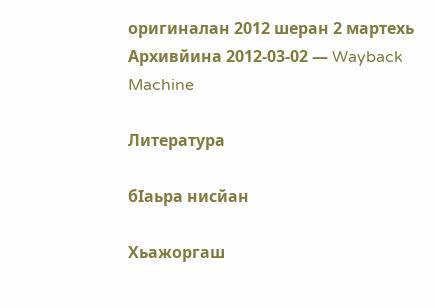оригиналан 2012 шеран 2 мартехь Архивйина 2012-03-02 — Wayback Machine

Литература

бӀаьра нисйан

Хьажоргаш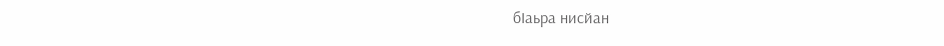бӀаьра нисйан